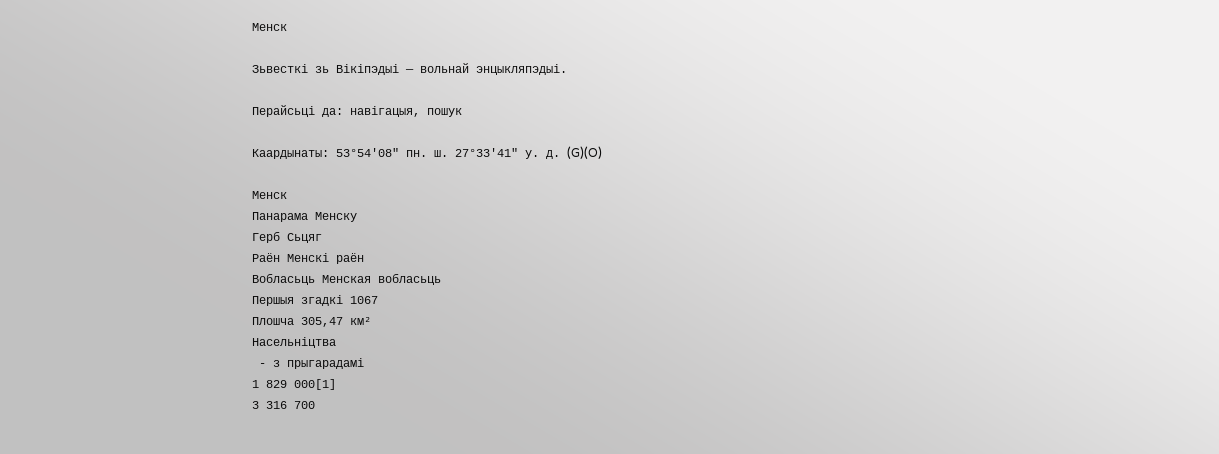Менск

Зьвесткі зь Вікіпэдыі — вольнай энцыкляпэдыі.

Перайсьці да: навігацыя, пошук

Каардынаты: 53°54′08″ пн. ш. 27°33′41″ у. д. (G)(O)

Менск
Панарама Менску
Герб Сьцяг
Раён Менскі раён
Вобласьць Менская вобласьць
Першыя згадкі 1067
Плошча 305,47 км²
Насельніцтва
 - з прыгарадамі
1 829 000[1]
3 316 700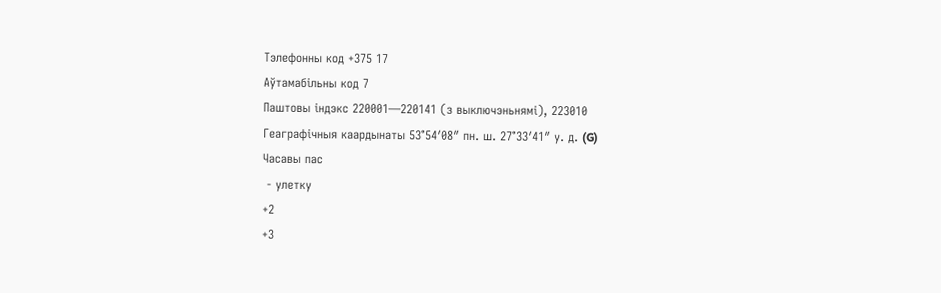Тэлефонны код +375 17
Аўтамабільны код 7
Паштовы індэкс 220001—220141 (з выключэньнямі), 223010
Геаграфічныя каардынаты 53°54′08″ пн. ш. 27°33′41″ у. д. (G)
Часавы пас
 - улетку
+2
+3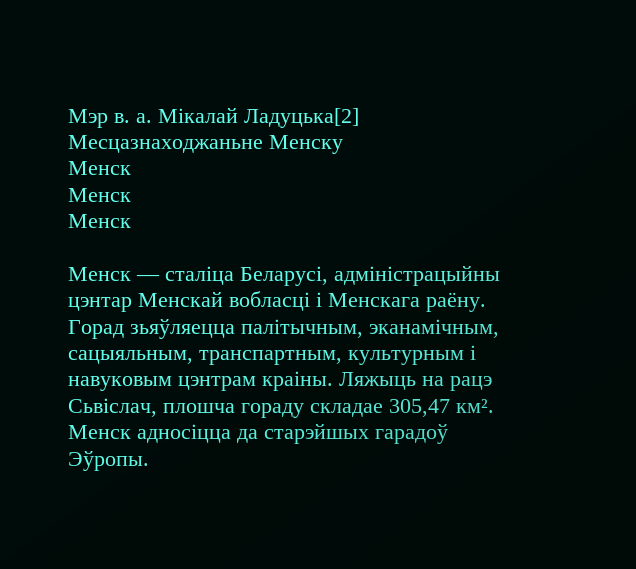Мэр в. а. Мікалай Ладуцька[2]
Месцазнаходжаньне Менску
Менск
Менск
Менск

Менск — сталіца Беларусі, адміністрацыйны цэнтар Менскай вобласці і Менскага раёну. Горад зьяўляецца палітычным, эканамічным, сацыяльным, транспартным, культурным і навуковым цэнтрам краіны. Ляжыць на рацэ Сьвіслач, плошча гораду складае 305,47 км². Менск адносіцца да старэйшых гарадоў Эўропы.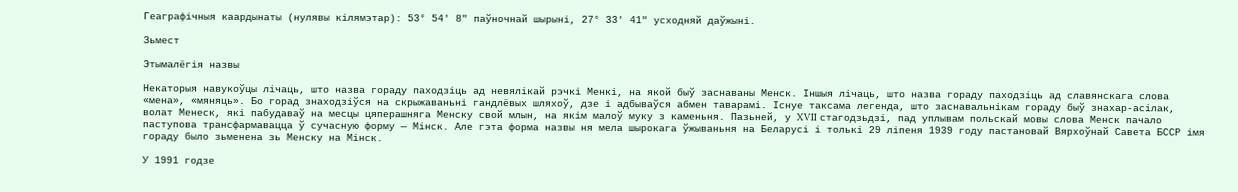Геаграфічныя каардынаты (нулявы кілямэтар): 53° 54' 8" паўночнай шырыні, 27° 33' 41" усходняй даўжыні.

Зьмест

Этымалёгія назвы

Некаторыя навукоўцы лічаць, што назва гораду паходзіць ад невялікай рэчкі Менкі, на якой быў заснаваны Менск. Іншыя лічаць, што назва гораду паходзіць ад славянскага слова «мена», «мяняць». Бо горад знаходзіўся на скрыжаваньні гандлёвых шляхоў, дзе і адбываўся абмен таварамі. Існуе таксама легенда, што заснавальнікам гораду быў знахар-асілак, волат Менеск, які пабудаваў на месцы цяперашняга Менску свой млын, на якім малоў муку з каменьня. Пазьней, у XVII стагодзьдзі, пад уплывам польскай мовы слова Менск пачало паступова трансфармавацца ў сучасную форму — Мінск. Але гэта форма назвы ня мела шырокага ўжываньня на Беларусі і толькі 29 ліпеня 1939 году пастановай Вярхоўнай Савета БССР імя гораду было зьменена зь Менску на Мінск.

У 1991 годзе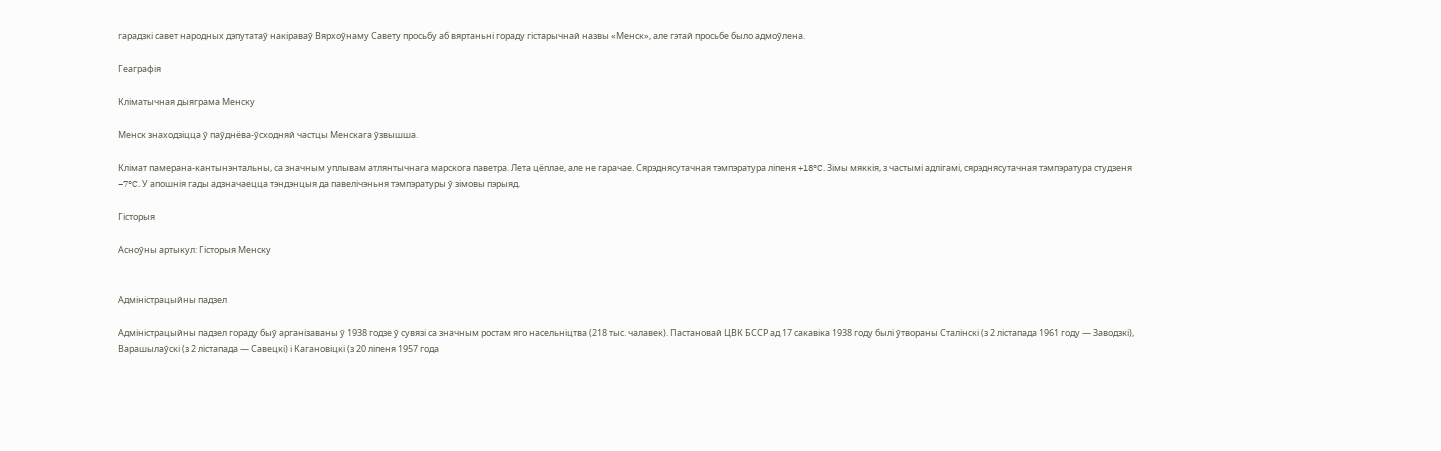гарадзкі савет народных дэпутатаў накіраваў Вярхоўнаму Савету просьбу аб вяртаньні гораду гістарычнай назвы «Менск», але гэтай просьбе было адмоўлена.

Геаграфія

Кліматычная дыяграма Менску

Менск знаходзіцца ў паўднёва-ўсходняй частцы Менскага ўзвышша.

Клімат памерана-кантынэнтальны, са значным уплывам атлянтычнага марскога паветра. Лета цёплае, але не гарачае. Сярэднясутачная тэмпэратура ліпеня +18°C. Зімы мяккія, з частымі адлігамі, сярэднясутачная тэмпэратура студзеня −7°C. У апошнія гады адзначаецца тэндэнцыя да павелічэньня тэмпэратуры ў зімовы пэрыяд.

Гісторыя

Асноўны артыкул: Гісторыя Менску


Адміністрацыйны падзел

Адміністрацыйны падзел гораду быў арганізаваны ў 1938 годзе ў сувязі са значным ростам яго насельніцтва (218 тыс. чалавек). Пастановай ЦВК БССР ад 17 сакавіка 1938 году былі ўтвораны Сталінскі (з 2 лістапада 1961 году — Заводзкі), Варашылаўскі (з 2 лістапада — Савецкі) і Кагановіцкі (з 20 ліпеня 1957 года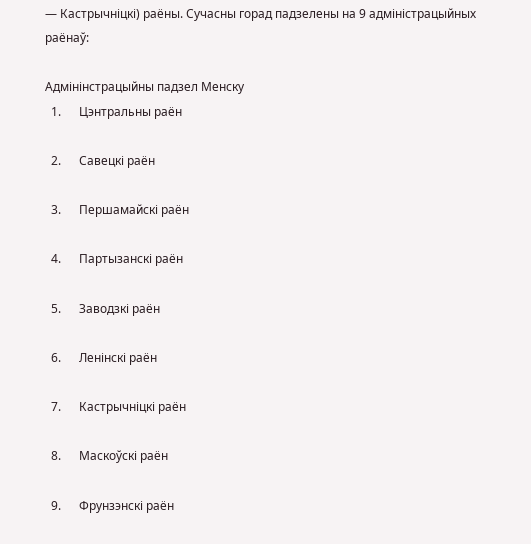— Кастрычніцкі) раёны. Сучасны горад падзелены на 9 адміністрацыйных раёнаў:

Адмінінстрацыйны падзел Менску
  1.      Цэнтральны раён

  2.      Савецкі раён

  3.      Першамайскі раён

  4.      Партызанскі раён

  5.      Заводзкі раён

  6.      Ленінскі раён

  7.      Кастрычніцкі раён

  8.      Маскоўскі раён

  9.      Фрунзэнскі раён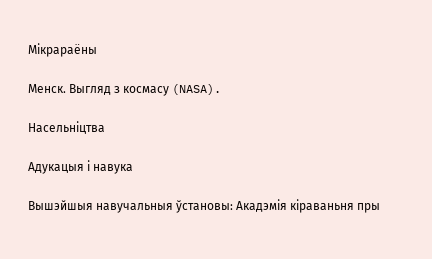Мікрараёны

Менск. Выгляд з космасу (NASA).

Насельніцтва

Адукацыя і навука

Вышэйшыя навучальныя ўстановы: Акадэмія кіраваньня пры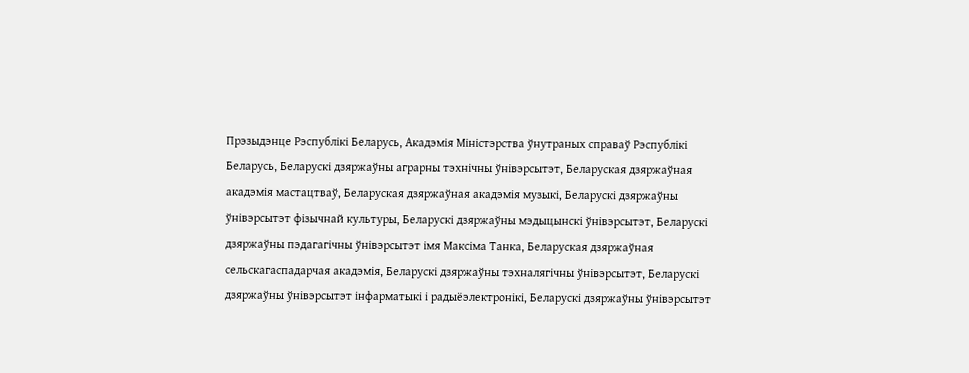Прэзыдэнце Рэспублікі Беларусь, Акадэмія Міністэрства ўнутраных справаў Рэспублікі Беларусь, Беларускі дзяржаўны аграрны тэхнічны ўнівэрсытэт, Беларуская дзяржаўная акадэмія мастацтваў, Беларуская дзяржаўная акадэмія музыкі, Беларускі дзяржаўны ўнівэрсытэт фізычнай культуры, Беларускі дзяржаўны мэдыцынскі ўнівэрсытэт, Беларускі дзяржаўны пэдагагічны ўнівэрсытэт імя Максіма Танка, Беларуская дзяржаўная сельскагаспадарчая акадэмія, Беларускі дзяржаўны тэхналягічны ўнівэрсытэт, Беларускі дзяржаўны ўнівэрсытэт інфарматыкі і радыёэлектронікі, Беларускі дзяржаўны ўнівэрсытэт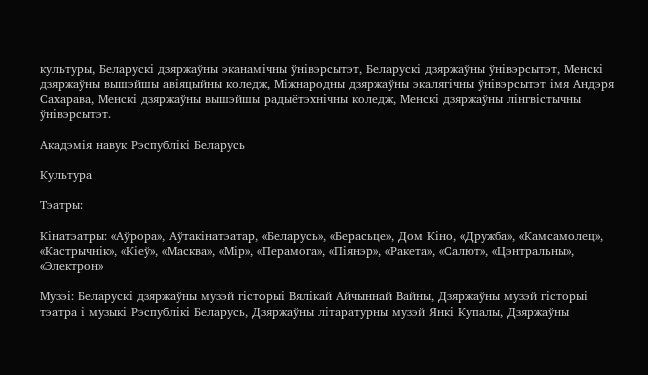культуры, Беларускі дзяржаўны эканамічны ўнівэрсытэт, Беларускі дзяржаўны ўнівэрсытэт, Менскі дзяржаўны вышэйшы авіяцыйны коледж, Міжнародны дзяржаўны экалягічны ўнівэрсытэт імя Андэря Сахарава, Менскі дзяржаўны вышэйшы радыётэхнічны коледж, Менскі дзяржаўны лінгвістычны ўнівэрсытэт.

Акадэмія навук Рэспублікі Беларусь

Культура

Тэатры:

Кінатэатры: «Аўрора», Аўтакінатэатар, «Беларусь», «Берасьце», Дом Кіно, «Дружба», «Камсамолец», «Кастрычнік», «Кіеў», «Масква», «Мір», «Перамога», «Піянэр», «Ракета», «Салют», «Цэнтральны», «Электрон»

Музэі: Беларускі дзяржаўны музэй гісторыі Вялікай Айчыннай Вайны, Дзяржаўны музэй гісторыі тэатра і музыкі Рэспублікі Беларусь, Дзяржаўны літаратурны музэй Янкі Купалы, Дзяржаўны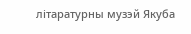літаратурны музэй Якуба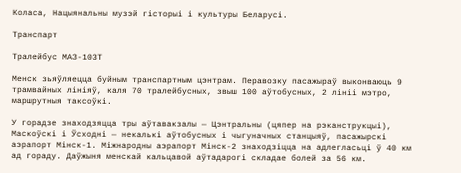Коласа, Нацыянальны музэй гісторыі і культуры Беларусі.

Транспарт

Тралейбус МАЗ-103Т

Менск зьяўляецца буйным транспартным цэнтрам. Перавозку пасажыраў выконваюць 9 трамвайных лініяў, каля 70 тралейбусных, звыш 100 аўтобусных, 2 лініі мэтро, маршрутныя таксоўкі.

У горадзе знаходзяцца тры аўтавакзалы — Цэнтральны (цяпер на рэканструкцыі), Маскоўскі і Ўсходні — некалькі аўтобусных і чыгуначных станцыяў, пасажырскі аэрапорт Мінск-1. Міжнародны аэрапорт Мінск-2 знаходзіцца на адлегласьці ў 40 км ад гораду. Даўжыня менскай кальцавой аўтадарогі складае болей за 56 км.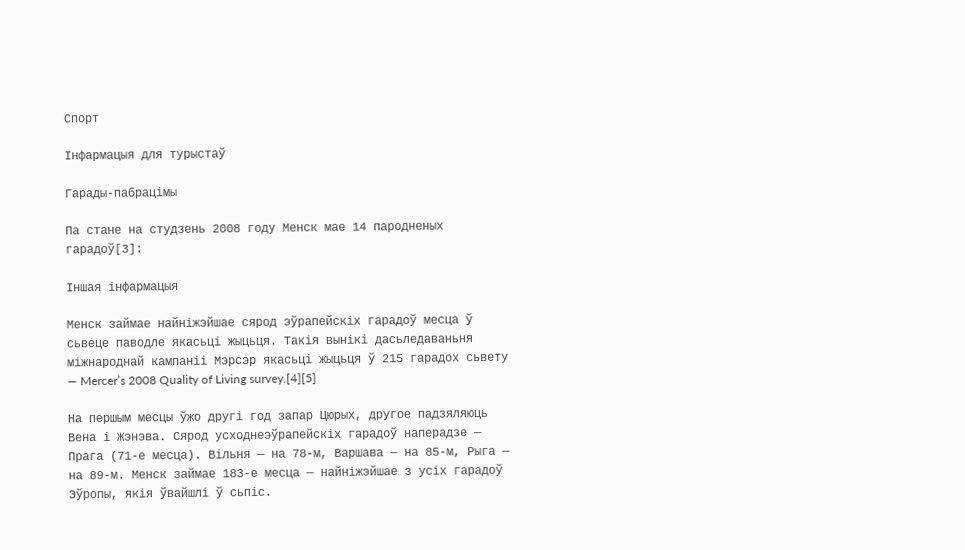Спорт

Інфармацыя для турыстаў

Гарады-пабрацімы

Па стане на студзень 2008 году Менск мае 14 пародненых гарадоў[3]:

Іншая інфармацыя

Менск займае найніжэйшае сярод эўрапейскіх гарадоў месца ў сьвеце паводле якасьці жыцьця. Такія вынікі дасьледаваньня міжнароднай кампаніі Мэрсэр якасьці жыцьця ў 215 гарадох сьвету — Mercer’s 2008 Quality of Living survey.[4][5]

На першым месцы ўжо другі год запар Цюрых, другое падзяляюць Вена і Жэнэва. Сярод усходнеэўрапейскіх гарадоў наперадзе — Прага (71-е месца). Вільня — на 78-м, Варшава — на 85-м, Рыга — на 89-м. Менск займае 183-е месца — найніжэйшае з усіх гарадоў Эўропы, якія ўвайшлі ў сьпіс.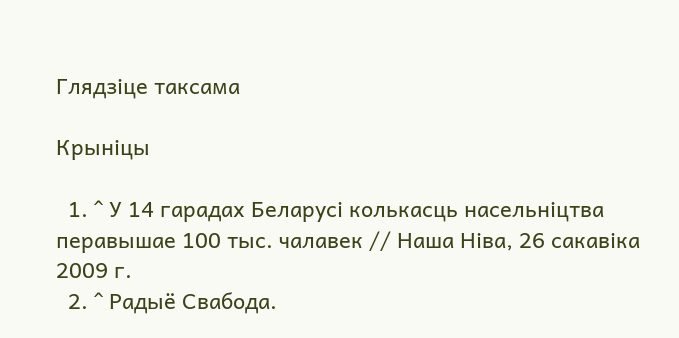Глядзіце таксама

Крыніцы

  1. ^ У 14 гарадах Беларусі колькасць насельніцтва перавышае 100 тыс. чалавек // Наша Ніва, 26 сакавіка 2009 г.
  2. ^ Радыё Свабода.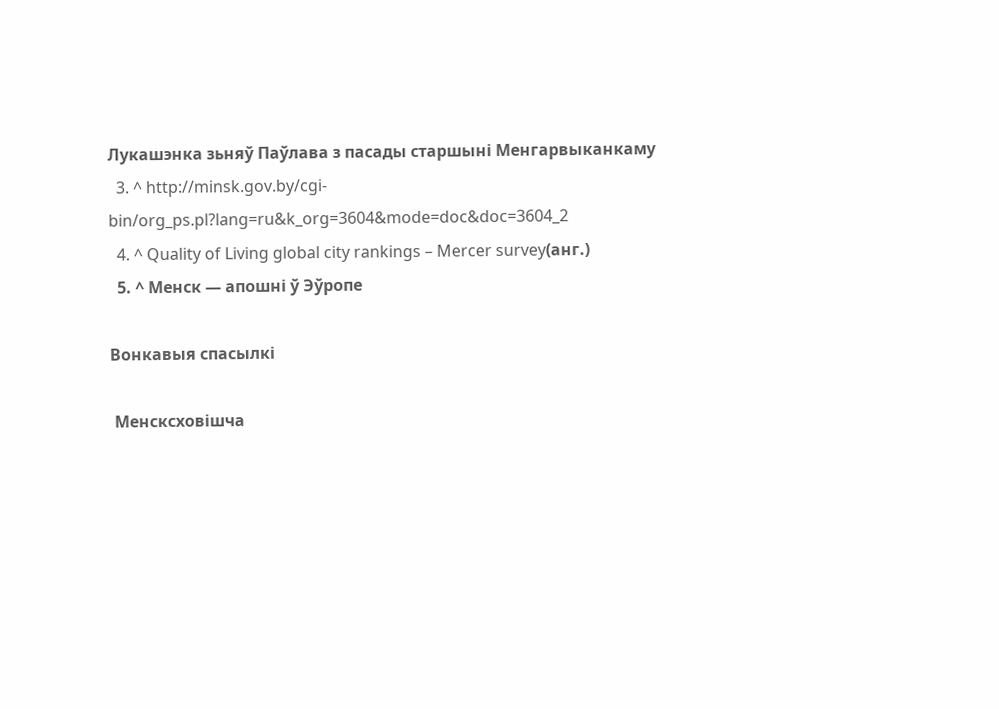Лукашэнка зьняў Паўлава з пасады старшыні Менгарвыканкаму
  3. ^ http://minsk.gov.by/cgi-bin/org_ps.pl?lang=ru&k_org=3604&mode=doc&doc=3604_2
  4. ^ Quality of Living global city rankings – Mercer survey(анг.)
  5. ^ Менск — апошні ў Эўропе

Вонкавыя спасылкі

 Менсксховішча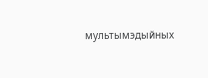мультымэдыйных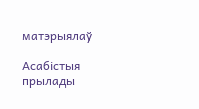матэрыялаў

Асабістыя прылады